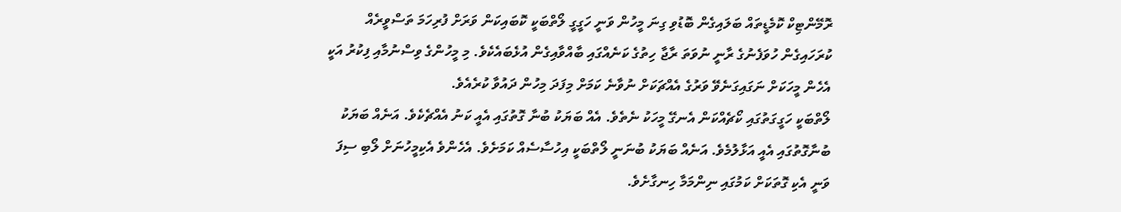ރޮމޭންޓިކް ކޮމެޑީތައް ބަލައިގެން ބޮޑުވި ގިނަ މީހުން ވަނީ ހަގީގީ ލޯތްބަކީ ކޮބައިކަން ވަރަށް ފުރިހަމަ ތަސްވީރެއް ކުރަހައިގެން ހުވަފެނުގެ ރާނީ ނުވަތަ ރާޖާ ހިތުގެ ކަނެއްގައި ބާއްވާއިގެން އުޅެބައެކެވެ. މި މީހުންގެ ވިސްނުމާއި ފިކުރު އަކީ އެހެން މީހަކަށް ނަގައިގަނެވޭ ވަރުގެ އެއްޗަކަށް ނުވާނެ ކަމަށް މިފަދަ މިހުން ދައުވާ ކުރެއެވެ.
ލޯތްބަކީ ހަގީގަތުގައި ކޯޗެއްކަން އެނގޭ މީހަކު ނެތެވެ. އެއް ބަޔަކު ބުނާ ގޮތުގައި އެއީ ކަނު އެއްޗެކެވެ. އަނެއް ބަޔަކު ބުނާގޮތުގައި އެއީ އަޅާލުމެވެ. އަނެއް ބަޔަކު ބުނަނީ ލޯތްބަކީ އިހުސާސެއް ކަމަށެވެ. އެހެންވެ އެކިމީހުނަށް ލޯބި ސިފަ ވަނީ އެކި ގޮތަކަށް ކަމުގައި ނިންމަމާ ހިނގާށެވެ.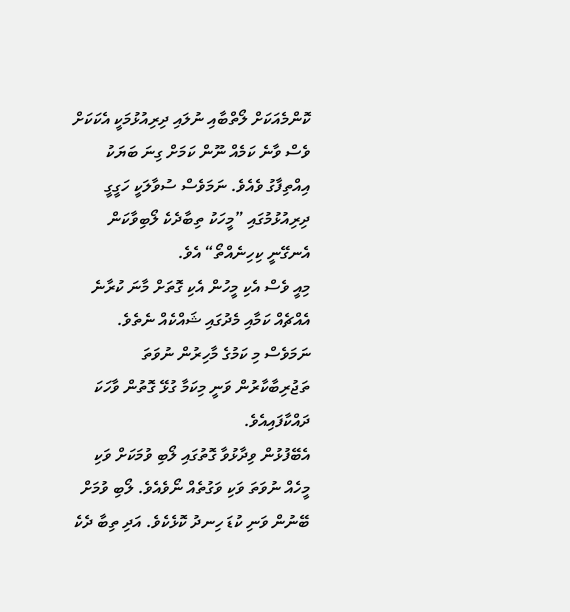ކޮންމެއަކަށް ލޯތްބާއި ނުލައި ދިރިއުޅުމަކީ އެކަކަށް ވެސް ވާނެ ކަމެއް ނޫން ކަމަށް ގިނަ ބަޔަކު އިއްތިފާގު ވެއެވެ. ނަމަވެސް ސުވާލަކީ ހަގީގީ ދިރިއުޅުމުގައި ”މީހަކު ތިބާދެކެ ލޯބިވާކަން އެނގޭނީ ކިހިނެއްތޯ“ އެވެ.
މިއީ ވެސް އެކި މީހުން އެކި ގޮތަށް މާނަ ކުރާނެ އެއްޗެއް ކަމާއި މެދުގައި ޝައްކެއް ނެތެވެ. ނަމަވެސް މި ކަމުގެ މާހިރުން ނުވަތަ ތަޖުރިބާކާރުން ވަނީ މިކަމާ ގުޅޭ ގޮތުން ވާހަކަ ދައްކާފައިއެވެ.
އެބޭފުޅުން ވިދާޅުވާ ގޮތުގައި ލޯބި ވުމަކަށް ވަކި މީހެއް ނުވަތަ ވަކި ވަގުތެއް ނޯވެއެވެ. ލޯބި ވުމަށް ބޭނުން ވަނި ކުޑަ ހިނދު ކޮޅެކެވެ. އަދި ތިބާ ދެކެ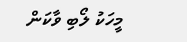މީހަކު ލޯބި ވާކަން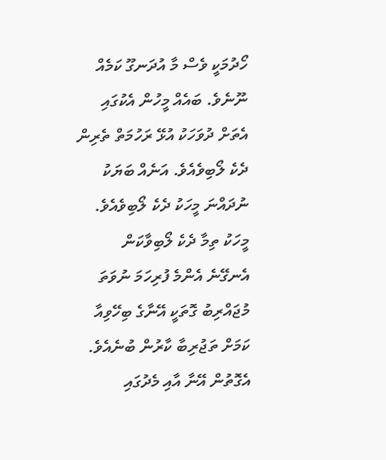ހޯދުމަކީ ވެސް މާ އުދަނގޫ ކަމެއް ނޫނެވެ. ބައެއް މީހުން އެކުގައި އެތަށް ދުވަހަކު އުޅޭ ރަހުމަތް ތެރިން ދެކެ ލޯބިވެއެވެ. އަނެއް ބަޔަކު ނުދައްނަ މީހަކު ދެކެ ލޯބިވެއެވެ.
މީހަކު ތިމާ ދެކެ ލޯބިވާކަން އެނގޭނެ އެންމެ ފުރިހަމަ ނުވަތަ މުޖައްރިބު ގޮތަކީ އޭނާގެ ބިހޭވިއާ ކަމަށް ތަޖުރިބާ ކާރުން ބުނެއެވެ. އެގޮތުން އޭނާ އާއި މެދުގައި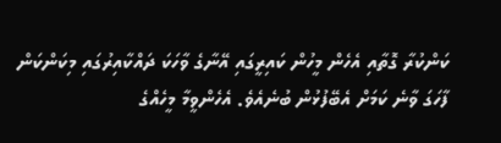ކަންކުރާ ގޮތާއި އެހެން މީހުން ކައިރީގައި އޭނާގެ ވާހަކަ ދައްކާއިރުގައި މިކަންކަން ފާހަގަ ވާނެ ކަމަށް އެބޭފުޅުން ބުނެއެވެ. އެހެންވީމާ މީހެއްގެ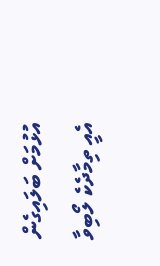އުޅުމަށް ބަލައިގެން އެއީ ތިމާދެކެ ލޯބިވާ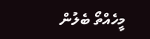މީހެއްތޯ ބެލުން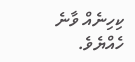ކިހިނެއް ވާނެ ހެއްޔެވެ.